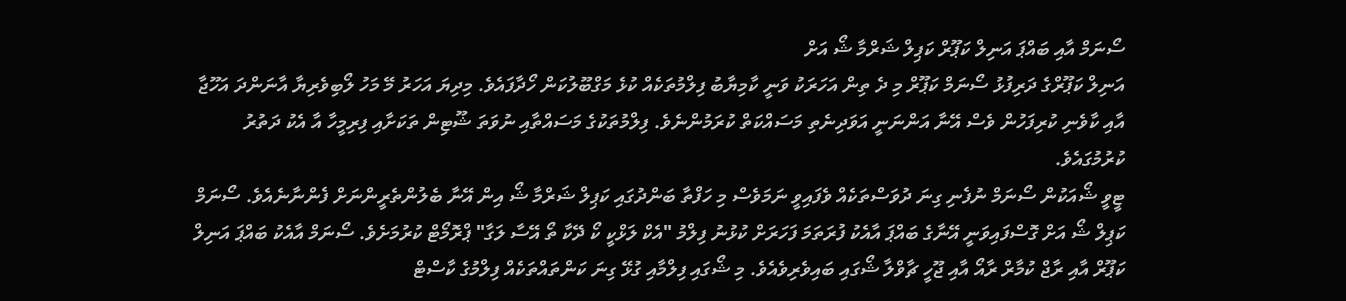ސޯނަމް އާއި ބައްޕަ އަނިލް ކަޕޫރް ކަޕިލް ޝަރްމާ ޝޯ އަށް
އަނިލް ކަޕޫރްގެ ދަރިފުޅު ސޯނަމް ކަޕޫރް މި ދެ ތިން އަހަރަކު ވަނީ ކާމިޔާބު ފިލްމުތަކެއް ކުޅެ މަގްބޫލުކަން ހޯދާފައެވެ. މިދިޔަ އަހަރު މޭ މަހު ލޯބިވެރިޔާ އާނަންދަ އަހޫޖާ އާއި ކާވެނި ކުރިފަހުން ވެސް އޭނާ އަންނަނީ އަވަދިނެތި މަސައްކަތް ކުރަމުންނެވެ. ފިލްމުތަކުގެ މަސައްތާއި ނުވަތަ ޝޫޓިން ތަކަށާއި ފިރިމީހާ އާ އެކު ދަތުރު ކުރުމުގައެވެ.
ޓީވީ ޝޯއަކުން ސޯނަމް ނުފެނި ގިނަ ދުވަސްތަކެއް ވެފައިވީ ނަމަވެސް މި ހަފްތާ ބަންދުގައި ކަޕިލް ޝަރްމާ ޝޯ އިން އޭނާ ބެލުންތެރީންނަށް ފެންނާނެއެވެ. ސޯނަމް ކަޕިލް ޝޯ އަށް ގޮސްފައިވަނީ އޭނާގެ ބައްޕަ އާއެކު ފުރަތަމަ ފަހަރަށް ކުޅުނު ފިލްމު "އެކް ލަޅްކީ ކޯ ދޭކާ ތޯ އޭސާ ލަގާ" ޕްރޮމޯޓް ކުރުމަށެވެ. ސޯނަމް އާއެކު ބައްޕަ އަނިލް ކަޕޫރް އާއި ރާޖް ކުމާރް ރާއޯ އާއި ޖޫހީ ޗާވްލާ ޝޯގައި ބައިވެރިވެއެވެ. މި ޝޯގައި ފިލްމާއި ގުޅޭ ގިނަ ކަންތައްތަކެއް ފިލްމުގެ ކާސްޓް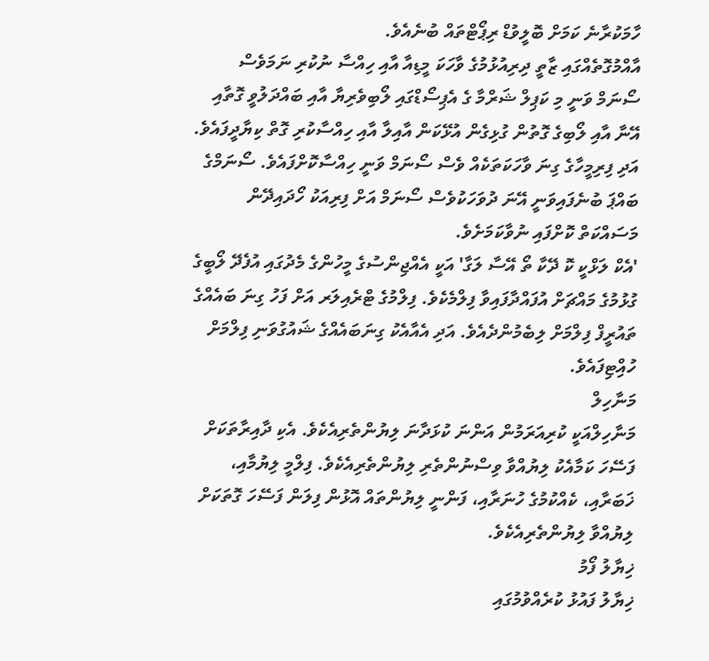ހާމަކުރާނެ ކަމަށް ބޮލީވުޑް ރިޕޯޓްތައް ބުނެއެވެ.
އާއްމުގޮތެއްގައި ޒާތީ ދިރިއުޅުމުގެ ވާހަކަ މީޑިއާ އާއި ހިއްސާ ނުކުރި ނަމަވެސް ސޯނަމް ވަނީ މި ކަޕިލް ޝަރްމާ ގެ އެޕިސޯޑްގައި ލޯބިވެރިޔާ އާއި ބައްދަލުވީ ގޮތާއި އޭނާ އާއި ލޯބިގެ ގޮތުން ގުޅިގެން އުޅޭކަން އާއިލާ އާއި ހިއްސާކުރި ގޮތް ކިޔާދީފައެވެ. އަދި ފިރިމީހާގެ ގިނަ ވާހަކަތަކެއް ވެސް ސޯނަމް ވަނީ ހިއްސާކޮށްފައެވެ. ސޯނަމްގެ ބައްޕަ ބުނެފައިވަނީ އޭނަ ދުވަހަކުވެސް ސޯނަމް އަށް ފިރިއަކު ހޯދައިދޭން މަސައްކަތް ކޮށްފައި ނުވާކަމަށެވެ.
'އެކް ލަޅްކީ ކޮ ދޭކާ ތޯ އޭސާ ލަގާ' އަކީ އެއްޖިންސުގެ މީހުންގެ މެދުގައި އުފެދޭ ލޯބީގެ ގުޅުމުގެ މައްޗަށް އުފައްދާފައިވާ ފިލްމެކެވެ. ފިލްމުގެ ޓްރެއިލަރ އަށް ފަހު ގިނަ ބައެއްގެ ތައުރީފް ފިލްމަށް ލިބެމުންދެއެވެ. އަދި އެއާއެކު ގިނަބައެއްގެ ޝައުގުވަނި ފިލްމަށް ހުއްިޓިފައެވެ.
މަނާހިލް
މަނާހިލްއަކީ ކުރިއަރަމުން އަންނަ ކުޅަދާނަ ލިޔުންތެރިއެކެވެ. އެކި ދާއިރާތަކަށް ފަސޭހަ ކަމާއެކު ލިޔުއްވާ ވިސްނުންތެރި ލިޔުންތެރިއެކެވެ. ފިލްމީ ލިޔުމާއި، ޚަބަރާއި، ކެއްކުމުގެ ހުނަރާއި، ފަންނީ ލިޔުންތައް އޮޅުން ފިލަން ފަސޭހަ ގޮތަކަށް ލިޔުއްވާ ލިޔުންތެރިއެކެވެ.
ޚިޔާލު ފޯމު
ޚިޔާލު ފައުޅު ކުރެއްވުމުގައި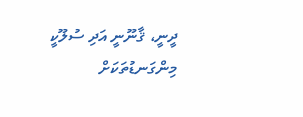ދީނީ، ޤާނޫނީ އަދި ސުލޫކީ މިންގަނޑުތަކަށް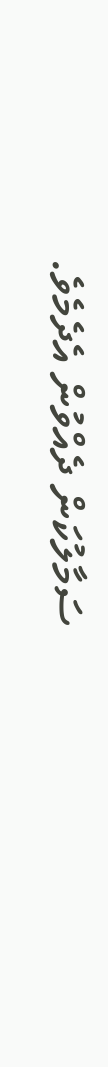ސަމާލުކަން ދެއްވުން އެދެމެވެ.